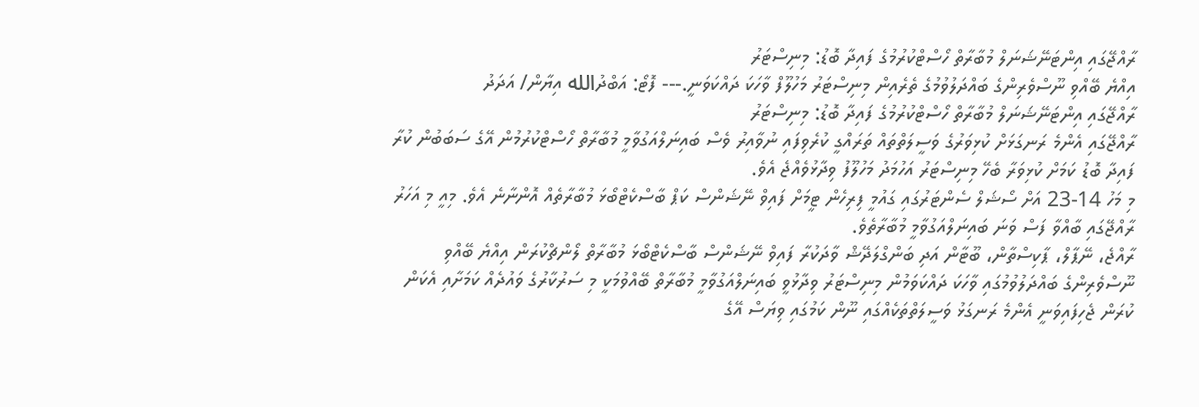ރާއްޖޭގައި އިންޓަނޭޝަނަލް މުބާރާތް ހޯސްޓްކުރުމުގެ ފައިދާ ބޮޑު: މިނިސްޓަރު
އިއްޔެ ބޭއްވި ނޫސްވެރިންގެ ބައްދަލުވުމުގެ ތެރެއިން މިނިސްޓަރު މަހުލޫފް ވާހަކަ ދައްކަވަނީ.--- ފޮޓޯ: އަބްދުالله އިޔާން/ އަދަދު
ރާއްޖޭގައި އިންޓަނޭޝަނަލް މުބާރާތް ހޯސްޓްކުރުމުގެ ފައިދާ ބޮޑު: މިނިސްޓަރު
ރާއްޖޭގައި އެންމެ ރަނގަޅަށް ކުޅިވަރުގެ ވަސީލަތްތައް ތަރައްގީ ކުރެވިފައި ނުވާއިރު ވެސް ބައިނަލްއަގުވާމީ މުބާރާތް ހޯސްޓްކުރުމުން އޭގެ ސަބަބުން ކުރާ ފައިދާ ބޮޑު ކަމަށް ކުޅިވަރާ ބެހޭ މިނިސްޓަރު އަހުމަދު މަހުލޫފު ވިދާޅުވެއްޖެ އެވެ.
މި މަހު 14-23 އަށް ސޯޝަލް ސެންޓަރުގައި ގައުމީ ފިރިހެން ޓީމަށް ފައިވް ނޭޝަންސް ކަޕް ބާސްކެޓްބޯޅަ މުބާރާތެއް އޮންނާނެ އެވެ. މިއީ މި އަހަރު ރާއްޖޭގައި ބާއްވާ ފަސް ވަނަ ބައިނަލްއަގުވާމީ މުބާރާތެވެ.
ރާއްޖެ، ނޭޕާލް، ޕާކިސްތާން، ބޫޓާން އަދި ބަންގްލަދޭޝް ވާދަކުރާ ފައިވް ނޭޝަންސް ބާސްކެޓްބޯޅަ މުބާރާތް ލޯންޗްކުރަން އިއްޔެ ބޭއްވި ނޫސްވެރިންގެ ބައްދަލުވުމުގައި ވާހަކަ ދައްކަވަމުން މިނިސްޓަރު ވިދާޅުވީ ބައިނަލްއަގުވާމީ މުބާރާތް ބޭއްވުމަކީ މި ސަރުކާރުގެ ވައުދެއް ކަމަށާއި އެކަން ކުރަން ޖެހިފައިވަނީ އެންމެ ރަނގަޅު ވަސީލަތްތަކެއްގައި ނޫން ކަމުގައި ވިޔަސް އޭގެ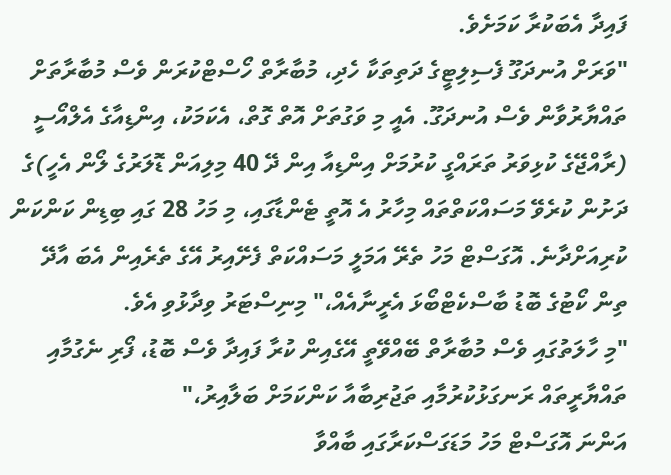ފައިދާ އެބަކުރާ ކަމަށެވެ.
"ވަރަށް އުނދަގޫ ފެސިލިޓީގެ ދަތިތަކާ ހެދި، މުބާރާތް ހޯސްޓްކުރަން ވެސް މުބާރާތަށް ތައްޔާރުވާން ވެސް އުނދަގޫ. އެއީ މި ވަގުތަށް އޮތް ގޮތް، އެކަމަކު، އިންޑިއާގެ އެލްއޯސީ (ރާއްޖޭގެ ކުޅިވަރު ތަރައްގީ ކުރުމަށް އިންޑިއާ އިން ދޭ 40 މިލިއަން ޑޮލަރުގެ ލޯން އެހީ)ގެ ދަށުން ކުރެވޭ މަސައްކަތްތައް މިހާރު އެ އޮތީ ޓެންޑާގައި، މި މަހު 28 ގައި ބިޑިން ކަންކަން ކުރިއަށްދާނެ. އޮގަސްޓް މަހު ތެރޭ އަމަލީ މަސައްކަތް ފެށޭއިރު އޭގެ ތެރެއިން އެބަ އާދޭ ތިން ކޯޓުގެ ބޮޑު ބާސްކެޓްބޯޅަ އެރީނާއެއް،" މިނިސްޓަރު ވިދާޅުވި އެވެ.
"މި ހާލަތުގައި ވެސް މުބާރާތް ބޭއްވޭތީ އޭގެއިން ކުރާ ފައިދާ ވެސް ބޮޑު، ފޯރި ނެގުމާއި ތައްޔާރީތައް ރަނގަޅުކުރުމާއި ތަޖުރިބާއާ ކަންކަމަށް ބަލާއިރު،"
އަންނަ އޮގަސްޓް މަހު މަޑަގަސްކަރާގައި ބާއްވާ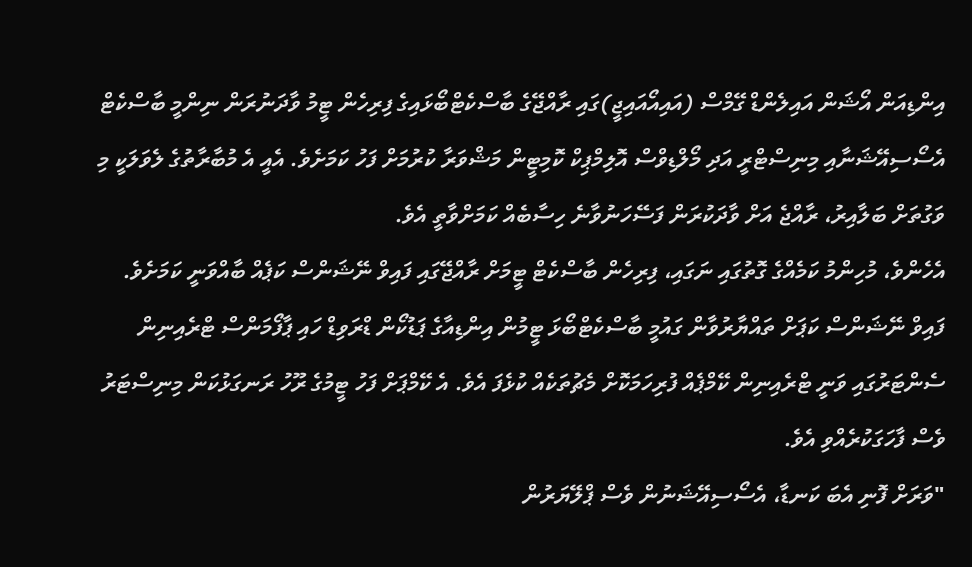އިންޑިއަން އޯޝަން އައިލެންޑް ގޭމްސް (އައިއޯއައިޖީ)ގައި ރާއްޖޭގެ ބާސްކެޓްބޯޅައިގެ ފިރިހެން ޓީމު ވާދަނުރަން ނިންމީ ބާސްކެޓް އެސޯސިއޭޝަނާއި މިނިސްޓްރީ އަދި މޯލްޑިވްސް އޮލިމްޕިކް ކޮމިޓީން މަޝްވަރާ ކުރުމަށް ފަހު ކަމަށެވެ. އެއީ އެ މުބާރާތުގެ ލެވަލަކީ މި ވަގުތަށް ބަލާއިރު، ރާއްޖެ އަށް ވާދަކުރަން ފަސޭހަނުވާނެ ހިސާބެއް ކަމަށްވާތީ އެވެ.
އެހެންވެ، މުހިންމު ކަމެއްގެ ގޮތުގައި ނަގައި، ފިރިހެން ބާސްކެޓް ޓީމަށް ރާއްޖޭގައި ފައިވް ނޭޝަންސް ކަޕެއް ބާއްވަނީ ކަމަށެވެ.
ފައިވް ނޭޝަންސް ކަޕަށް ތައްޔާރުވާން ގައުމީ ބާސްކެޓްބޯޅަ ޓީމުން އިންޑިއާގެ ޕަޑުކޯން ޑްރަވިޑް ހައި ޕާފޯމަންސް ޓްރެއިނިން ސެންޓަރުގައި ވަނީ ޓްރެއިނިން ކޭމްޕެއް ފުރިހަމަކޮށް މެޗުތަކެއް ކުޅެފަ އެވެ. އެ ކޭމްޕަށް ފަހު ޓީމުގެ ރޫހު ރަނގަޅުކަން މިނިސްޓަރު ވެސް ފާހަގަކުރެއްވި އެވެ.
"ވަރަށް ފޮނި އެބަ ކަނޑާ، އެސޯސިއޭޝަނުން ވެސް ޕްލޭޔަރުން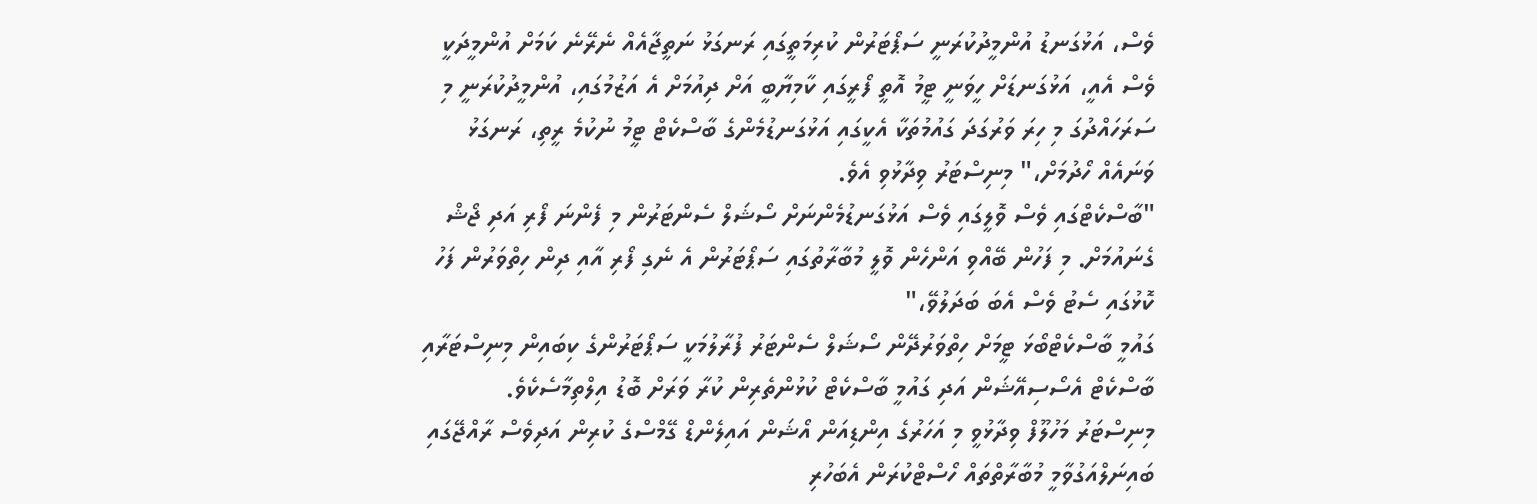ވެސް، އަޅުގަނޑު އުންމީދުކުރަނީ ސަޕޯޓަރުން ކުރިމަތީގައި ރަނގަޅު ނަތީޖާއެއް ނެރޭނެ ކަމަށް އުންމީދަކީ ވެސް އެއީ، އަޅުގަނޑަށް ހީވަނީ ޓީމު އޮތީ ފޯރީގައި ކާމިޔާބީ އަށް ދިއުމަށް އެ އަޒުމުގައި، އުންމީދުކުރަނީ މި ސަރަހައްދުގަ މި ހިރަ ވަރުގަދަ ގައުމުތަކާ އެކީގައި އަޅުގަނޑުމެންގެ ބާސްކެޓް ޓީމު ނުކުމެ ރީތި، ރަނގަޅު ވަނައެއް ހޯދުމަށް،" މިނިސްޓަރު ވިދާޅުވި އެވެ.
"ބާސްކެޓްގައި ވެސް ވޮލީގައި ވެސް އަޅުގަނޑުމެންނަށް ސޯޝަލް ސެންޓަރުން މި ފެންނަ ފޯރި އަދި ޖޯޝް ގެނައުމަށް. މި ފަހުން ބޭއްވި އަންހެން ވޮލީ މުބާރާތުގައި ސަޕޯޓަރުން އެ ނެގި ފޯރި އާއި ދިން ހިތްވަރުން ފަހު ކޮޅުގައި ސެޓު ވެސް އެބަ ބަދަލުވޭ،"
ގައުމީ ބާސްކެޓްބޯޅަ ޓީމަށް ހިތްވަރުދޭން ސޯޝަލް ސެންޓަރު ފުރާލުމަކީ ސަޕޯޓަރުންގެ ކިބައިން މިނިސްޓަރާއި ބާސްކެޓް އެސޯސިއޭޝަން އަދި ގައުމީ ބާސްކެޓް ކުޅުންތެރިން ކުރާ ވަރަށް ބޮޑު އިލްތިމާސެކެވެ.
މިނިސްޓަރު މަހުލޫފް ވިދާޅުވީ މި އަހަރުގެ އިންޑިއަން އޯޝަން އައިލެންޑް ގޭމްސްގެ ކުރިން އަދިވެސް ރާއްޖޭގައި ބައިނަލްއަގުވާމީ މުބާރާތްތައް ހޯސްޓްކުރަން އެބަހުރި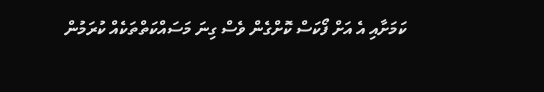ކަމަށާއި އެ އަށް ފޯކަސް ކޮށްގެން ވެސް ގިނަ މަސައްކަތްތަކެއް ކުރަމުން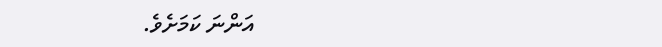އަންނަ ކަމަށެވެ.